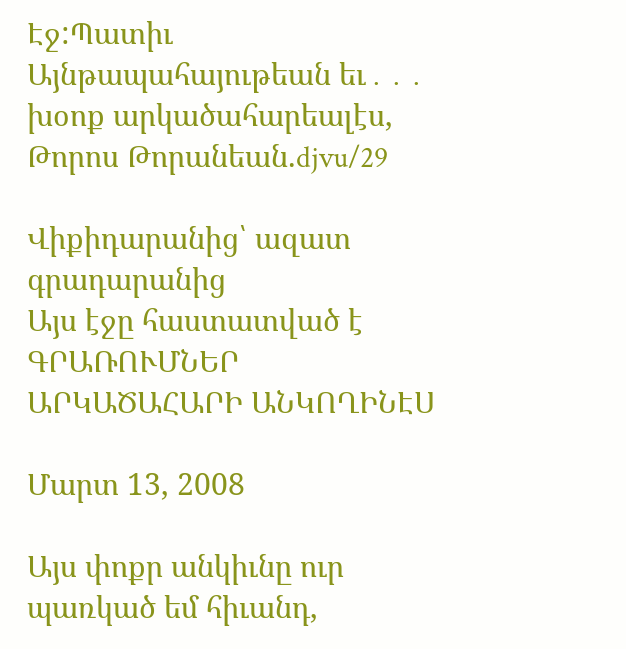Էջ:Պատիւ Այնթապահայութեան եւ․․․ խօոք արկածահարեալէս, Թորոս Թորանեան.djvu/29

Վիքիդարանից՝ ազատ գրադարանից
Այս էջը հաստատված է
ԳՐԱՌՈՒՄՆԵՐ
ԱՐԿԱԾԱՀԱՐԻ ԱՆԿՈՂԻՆԷՍ

Մարտ 13, 2008

Այս փոքր անկիւնը ուր պառկած եմ հիւանդ,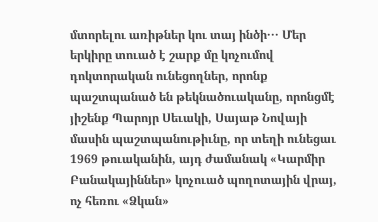մտորելու առիթներ կու տայ ինծի․․․ Մեր երկիրը տուած է շարք մը կոչումով դոկտորական ունեցողներ, որոնք պաշտպանած են թեկնածուականը, որոնցմէ յիշենք Պարոյր Սեւակի, Սայաթ Նովայի մասին պաշտպանութիւնը, որ տեղի ունեցաւ 1969 թուականին, այդ ժամանակ «Կարմիր Բանակայիններ» կոչուած պողոտային վրայ, ոչ հեռու «Ձկան»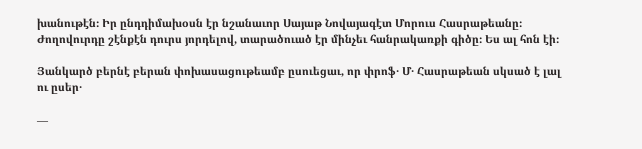խանութէն։ Իր ընդդիմախօսն էր նշանաւոր Սայաթ Նովայագէտ Մորուս Հասրաթեանը։ Ժողովուրդը շէնքէն դուրս յորդելով, տարածուած էր մինչեւ հանրակառքի գիծը։ Ես ալ հոն էի։

Յանկարծ բերնէ բերան փոխասացութեամբ ըսուեցաւ, որ փրոֆ․ Մ․ Հասրաթեան սկսած է լալ ու ըսեր․

―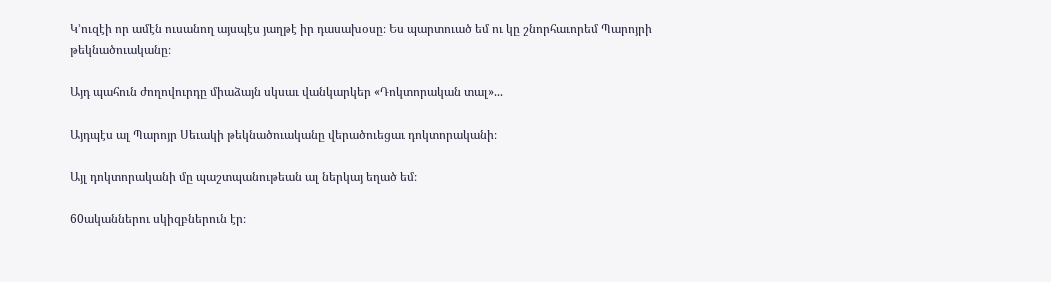Կ՚ուզէի որ ամէն ուսանող այսպէս յաղթէ իր դասախօսը։ Ես պարտուած եմ ու կը շնորհաւորեմ Պարոյրի թեկնածուականը։

Այդ պահուն ժողովուրդը միաձայն սկսաւ վանկարկեր «Դոկտորական տալ»...

Այդպէս ալ Պարոյր Սեւակի թեկնածուականը վերածուեցաւ դոկտորականի։

Այլ դոկտորականի մը պաշտպանութեան ալ ներկայ եղած եմ։

60ականներու սկիզբներուն էր։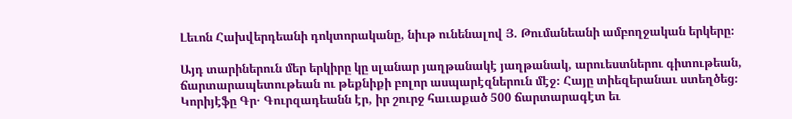Լեւոն Հախվերդեանի դոկտորականը, նիւթ ունենալով Յ. Թումանեանի ամբողջական երկերը։

Այդ տարիներուն մեր երկիրը կը սլանար յաղթանակէ յաղթանակ, արուեստներու գիտութեան, ճարտարապետութեան ու թեքնիքի բոլոր ասպարէզներուն մէջ։ Հայը տիեզերանաւ ստեղծեց։ Կորիյէֆը Գր․ Գուրզադեանն էր, իր շուրջ հաւաքած 500 ճարտարագէտ եւ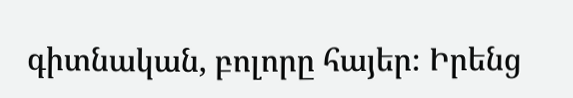գիտնական, բոլորը հայեր։ Իրենց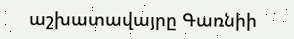աշխատավայրը Գառնիի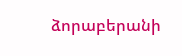ձորաբերանի